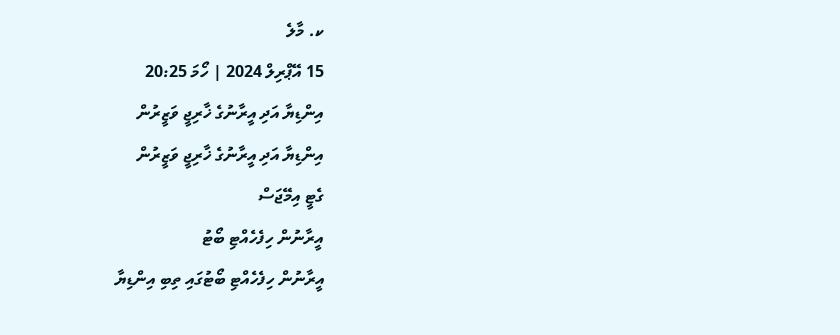ކ. މާލެ
15 އޭޕްރިލް 2024 | ހޯމަ 20:25
އިންޑިޔާ އަދި އީރާނުގެ ޚާރިޖީ ވަޒީރުން
އިންޑިޔާ އަދި އީރާނުގެ ޚާރިޖީ ވަޒީރުން
ގެޓީ އިމޭޖަސް
އީރާނުން ހިފެހެއްޓި ބޯޓު
އީރާނުން ހިފެހެއްޓި ބޯޓުގައި ތިބި އިންޑިޔާ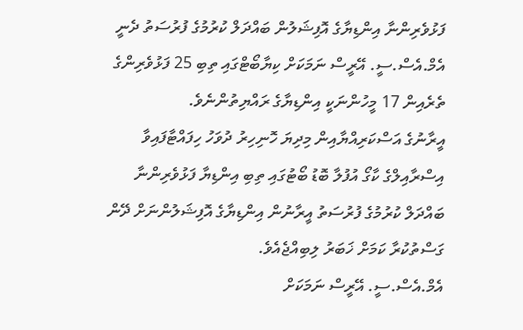ފަޅުވެރިންނާ އިންޑިޔާގެ އޮފިޝަލުން ބައްދަލް ކުރުމުގެ ފުރުސަތު ދެނީ
އެމް.އެސް.ސީ. އޭރީސް ނަމަކަށް ކިޔާބޯޓްގައި ތިބި 25 ފަޅުވެރިންގެ ތެރެއިން 17 މީހުންނަކީ އިންޑިޔާގެ ރައްޔިތުންނެވެ.
އީރާނުގެ އަސްކަރިއްޔާއިން މިދިޔަ ހޮނިހިރު ދުވަހު ހިފައްޓާފައިވާ އިސްރާއިލްގެ ކާގޯ އުފުލާ ބޮޑު ބޯޓުގައި ތިބި އިންޑިޔާ ފަޅުވެރިންނާ ބައްދަލް ކުރުމުގެ ފުރުސަތު އީރާނުން އިންޑިޔާގެ އޮފިޝަލުންނަށް ދޭން ގަސްތުކުރާ ކަމަށް ޚަބަރު ލިބިއްޖެއެވެ.
އެމް.އެސް.ސީ. އޭރީސް ނަމަކަށް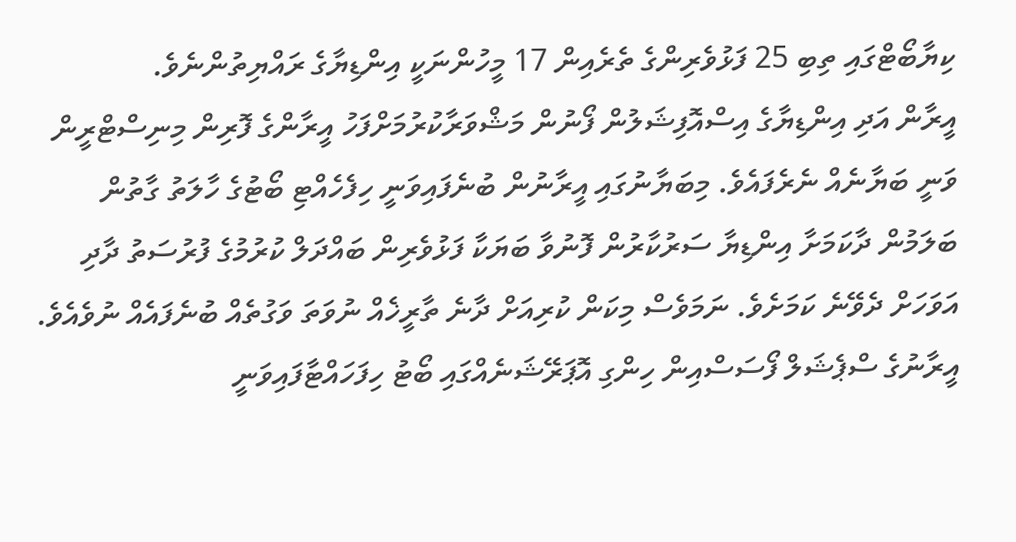ކިޔާބޯޓްގައި ތިބި 25 ފަޅުވެރިންގެ ތެރެއިން 17 މީހުންނަކީ އިންޑިޔާގެ ރައްޔިތުންނެވެ.
އީރާން އަދި އިންޑިޔާގެ އިސްއޮފިޝަލުން ފޯނުން މަޝްވަރާކުރުމަށްފަހު އީރާންގެ ފޮރިން މިނިސްޓްރީން ވަނީ ބަޔާނެއް ނެރެފައެވެ. މިބަޔާނުގައި އީރާނުން ބުނެފައިވަނީ ހިފެހެއްޓި ބޯޓުގެ ހާލަތު ގާތުން ބަލަމުން ދާކަމަށާ އިންޑިޔާ ސަރުކާރުން ފޮނުވާ ބަޔަކާ ފަޅުވެރިން ބައްދަލް ކުރުމުގެ ފުރުސަތު ދާދި އަވަހަށް ދެވޭނެ ކަމަށެވެ. ނަމަވެސް މިކަން ކުރިއަށް ދާނެ ތާރީޚެއް ނުވަތަ ވަގުތެއް ބުނެފައެއް ނުވެއެވެ.
އީރާނުގެ ސްޕެޝަލް ފޯސަސްއިން ހިންގި އޮޕަރޭޝަނެއްގައި ބޯޓު ހިފަހައްޓާފައިވަނީ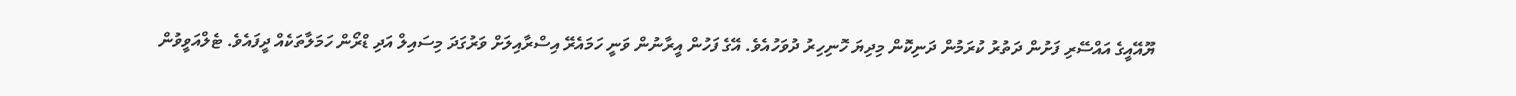ޔޫއޭއީގެ އައްސޭރި ފަށުން ދަތުރު ކުރަމުން ދަނިކޮން މިދިޔަ ހޮނިހިރު ދުވަހުއެވެ. އޭގެ ފަހުން އީރާނުން ވަނީ ހަމައެރޭ އިސްރާއިލަށް ވަރުގަދަ މިސައިލް އަދި ޑްރޯން ހަމަލާތަކެއް ދީފައެވެ. ޓެލްއަވީވުން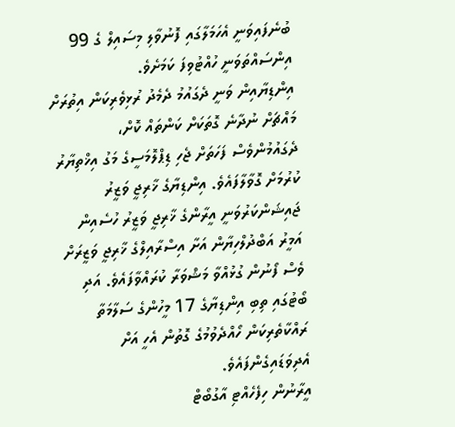ބުނެފައިވަނީ އެހަމަލާގައި ފޮނުވާލި މިސައިލް ގެ 99 އިންސައްތަވަނީ ހުއްޓުވިފަ ކަމަށެވެ.
އިންޑިޔާއިން ވަނީ ދެގައުމު ދެމެދު ރުޅިވެރިކަން އިތުރަށް މައްޗަށް ނުދާނެ ގޮތަކަށް ކަންތައް ކޮށް، ދެގައުމުންވެސް ފަހަތަށް ޖެހި ޑިޕްލޮމަސީގެ މަގު އިޚްތިޔާރު ކުރުމަށް ގޮވާލާފައެވެ. އިންޑިޔާގެ ޚާރިޖީ ވަޒީރު ޖައިޝަންކަރުވަނީ އީރާންގެ ޚާރިޖީ ވަޒީރު ހުސެއިން އަމީރު އަބްދުލްހިޔާން އަށާ އިސްރާއިލްގެ ޚާރިޖީ ވަޒީރަށް ވެސް ފޯނުން ގުޅުއްވާ މަޝްވަރާ ކުރައްވާފައެވެ. އަދި ބޯޓުގައި ތިބި އިންޑިޔާގެ 17 މީހުންގެ ސަލާމަތާ ރައްކާތެރިކަން ހޯއްދެވުމުގެ ގޮތުން އެހީ އަށް އެދިވަޑައިގެންފައެވެ.
އީރާނުން ހިފެހެއްޓި އާގުބޯޓް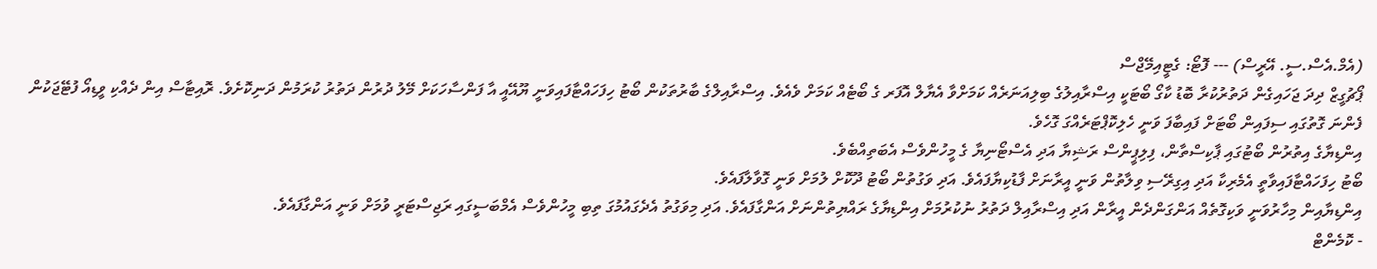(އެމް.އެސް.ސީ. އޭރީސް) --- ފޮޓޯ: ގެޓީއިމޭޖްސް
ޕޯޗުގީޒް ދިދަ ޖަހައިގެން ދަތުރުކުރާ ބޮޑު ކާގޯ ބޯޓަކީ އިސްރާއިލުގެ ބިލިއަނަރެއް ކަމަށްވާ އެޔާލް އޮފަރ ގެ ބޯޓެއް ކަމަށް ވެއެވެ. އިސްރާއިލްގެ ބާރުތަކުން ބޯޓު ހިފަހައްޓާފައިވަނީ ޔޫއޭއީ އާ ފަންސާހަކަށް މޭލު ދުރުން ދަތުރު ކުރަމުން ދަނިކޮށެވެ. ރޮއިޓާސް އިން ދެއްކި ވީޑިއޯ ފުޓޭޖަކުން ފެންނަ ގޮތުގައި ސިފައިން ބޯޓަށް ފައިބާފަ ވަނީ ހެލިކޮޕްޓަރެއްގަ ގޮހެވެ.
އިންޑިޔާގެ އިތުރުން ބޯޓުގައި ޕާކިސްތާން، ފިލިޕީންސް ރަޝިޔާ އަދި އެސްޓޯނިޔާ ގެ މީހުންވެސް އެބަތިއްބެވެ.
ބޯޓު ހިފަހައްޓާފައިވާތީ އެމެރިކާ އަދި އިގިރޭސި ވިލާތުން ވަނީ އީރާނަށް ފާޑުކިޔާފައެވެ. އަދި ވަގުތުން ބޯޓު ދޫކޮށް ލުމަށް ވަނީ ގޮވާލާފައެވެ.
އިންޑިޔާއިން މިހާރުވަނީ ވަކިގޮތެއް އަންގަންދެން އީރާން އަދި އިސްރާއިލް ދަތުރު ނުކުރުމަށް އިންޑިޔާގެ ރައްޔިތުންނަށް އަންގާފައެވެ. އަދި މިވަގުތު އެދެގައުމުގަ ތިބި މީހުންވެސް އެމްބަސީގައި ރަޖިސްޓަރީ ވުމަށް ވަނީ އަންގާފައެވެ.
- ކޮމެންޓް